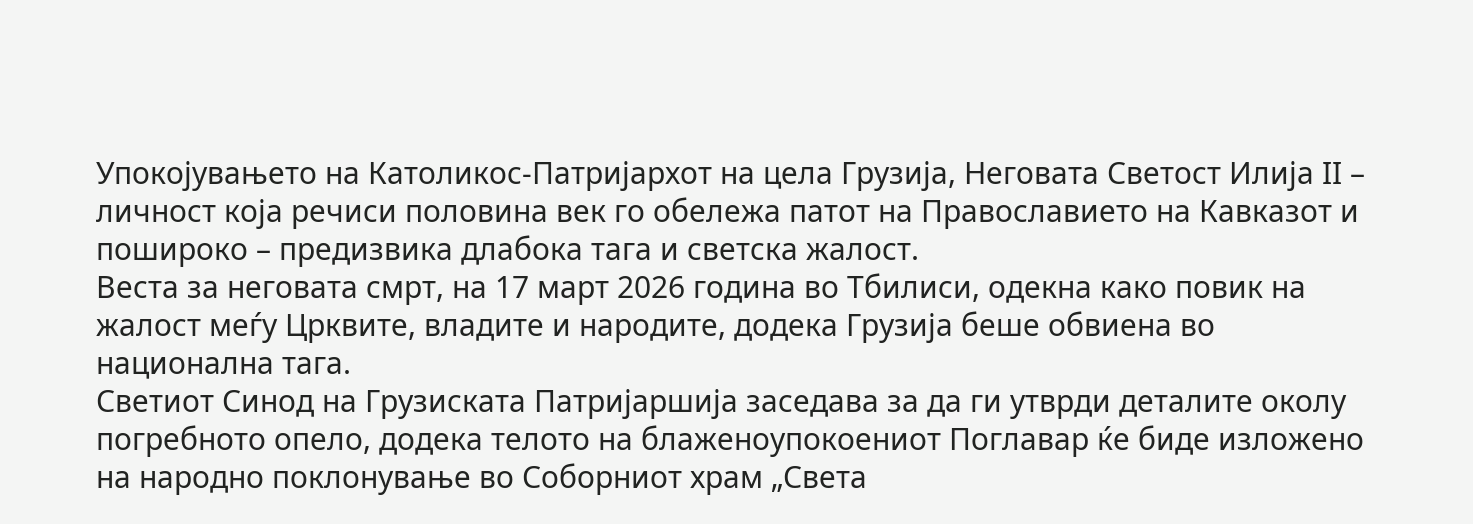Упокојувањето на Католикос-Патријархот на цела Грузија, Неговата Светост Илија II – личност која речиси половина век го обележа патот на Православието на Кавказот и пошироко – предизвика длабока тага и светска жалост.
Веста за неговата смрт, на 17 март 2026 година во Тбилиси, одекна како повик на жалост меѓу Црквите, владите и народите, додека Грузија беше обвиена во национална тага.
Светиот Синод на Грузиската Патријаршија заседава за да ги утврди деталите околу погребното опело, додека телото на блаженоупокоениот Поглавар ќе биде изложено на народно поклонување во Соборниот храм „Света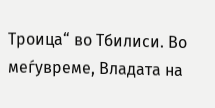Троица“ во Тбилиси. Во меѓувреме, Владата на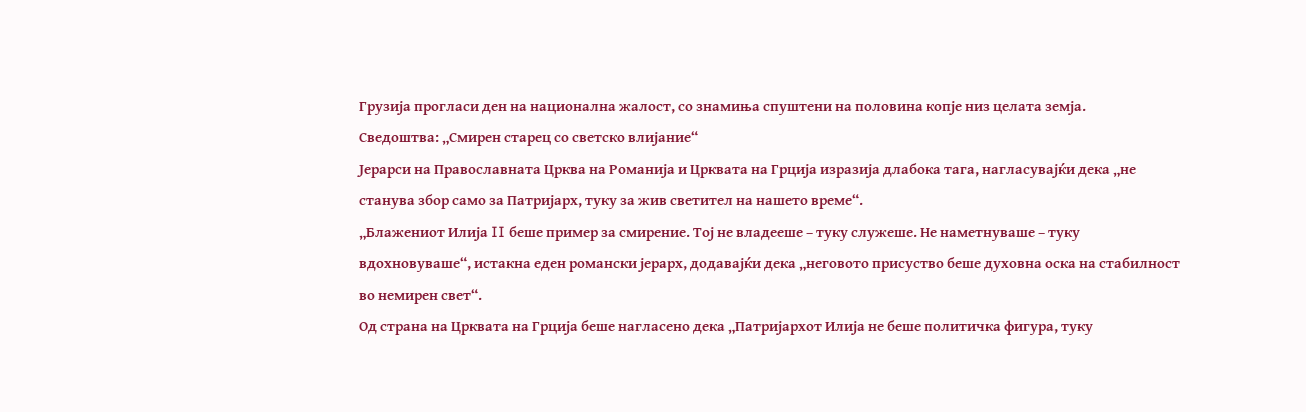Грузија прогласи ден на национална жалост, со знамиња спуштени на половина копје низ целата земја.
Сведоштва: „Смирен старец со светско влијание“
Јерарси на Православната Црква на Романија и Црквата на Грција изразија длабока тага, нагласувајќи дека „не станува збор само за Патријарх, туку за жив светител на нашето време“.
„Блажениот Илија II беше пример за смирение. Тој не владееше – туку служеше. Не наметнуваше – туку вдохновуваше“, истакна еден романски јерарх, додавајќи дека „неговото присуство беше духовна оска на стабилност во немирен свет“.
Од страна на Црквата на Грција беше нагласено дека „Патријархот Илија не беше политичка фигура, туку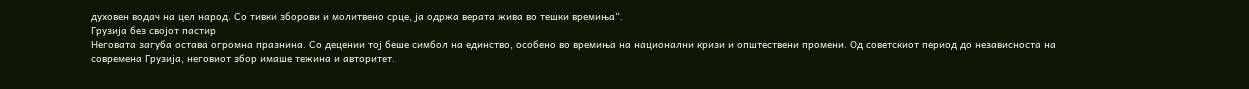духовен водач на цел народ. Со тивки зборови и молитвено срце, ја одржа верата жива во тешки времиња“.
Грузија без својот пастир
Неговата загуба остава огромна празнина. Со децении тој беше симбол на единство, особено во времиња на национални кризи и општествени промени. Од советскиот период до независноста на современа Грузија, неговиот збор имаше тежина и авторитет.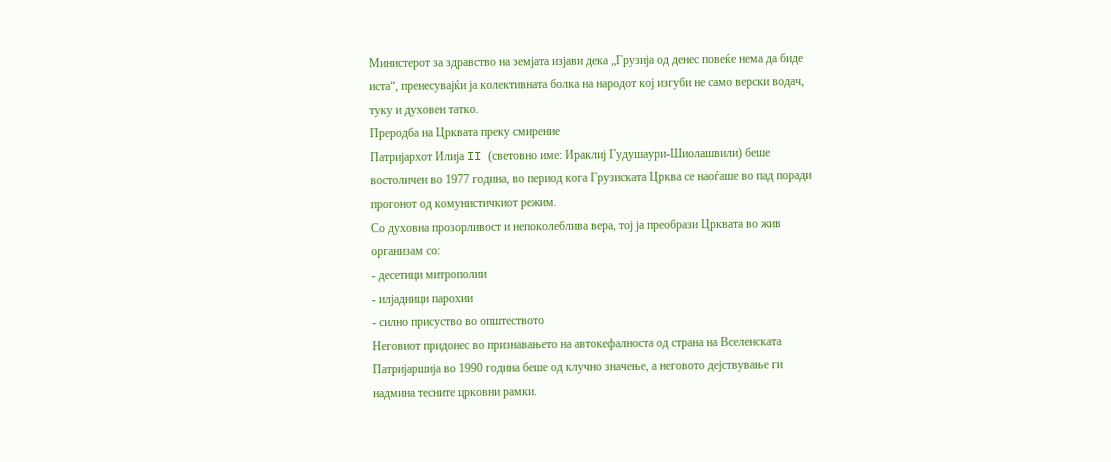Министерот за здравство на земјата изјави дека „Грузија од денес повеќе нема да биде иста“, пренесувајќи ја колективната болка на народот кој изгуби не само верски водач, туку и духовен татко.
Преродба на Црквата преку смирение
Патријархот Илија II (световно име: Ираклиј Гудушаури-Шиолашвили) беше востоличен во 1977 година, во период кога Грузиската Црква се наоѓаше во пад поради прогонот од комунистичкиот режим.
Со духовна прозорливост и непоколеблива вера, тој ја преобрази Црквата во жив организам со:
- десетици митрополии
- илјадници парохии
- силно присуство во општеството
Неговиот придонес во признавањето на автокефалноста од страна на Вселенската Патријаршија во 1990 година беше од клучно значење, а неговото дејствување ги надмина тесните црковни рамки.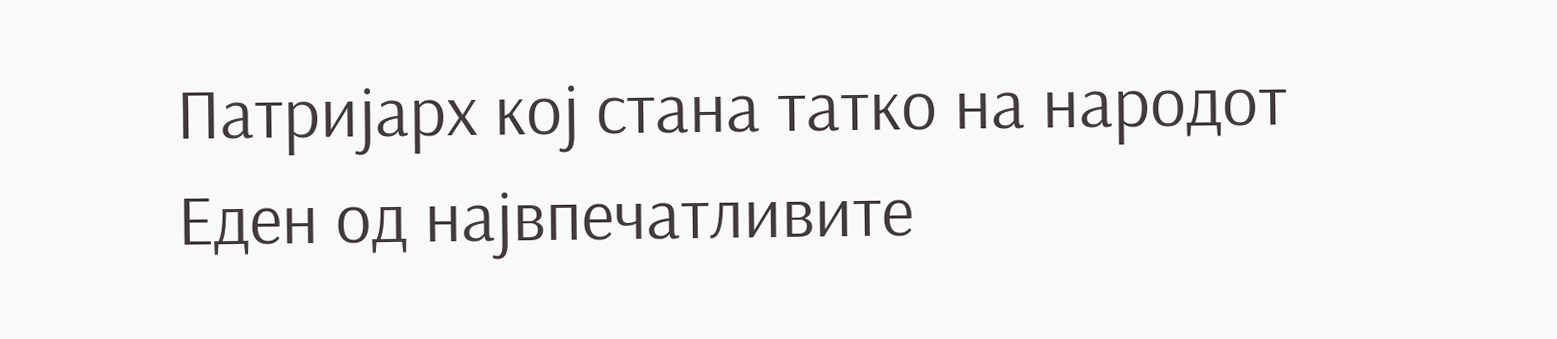Патријарх кој стана татко на народот
Еден од највпечатливите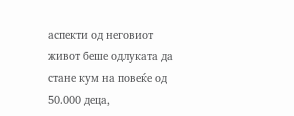аспекти од неговиот живот беше одлуката да стане кум на повеќе од 50.000 деца,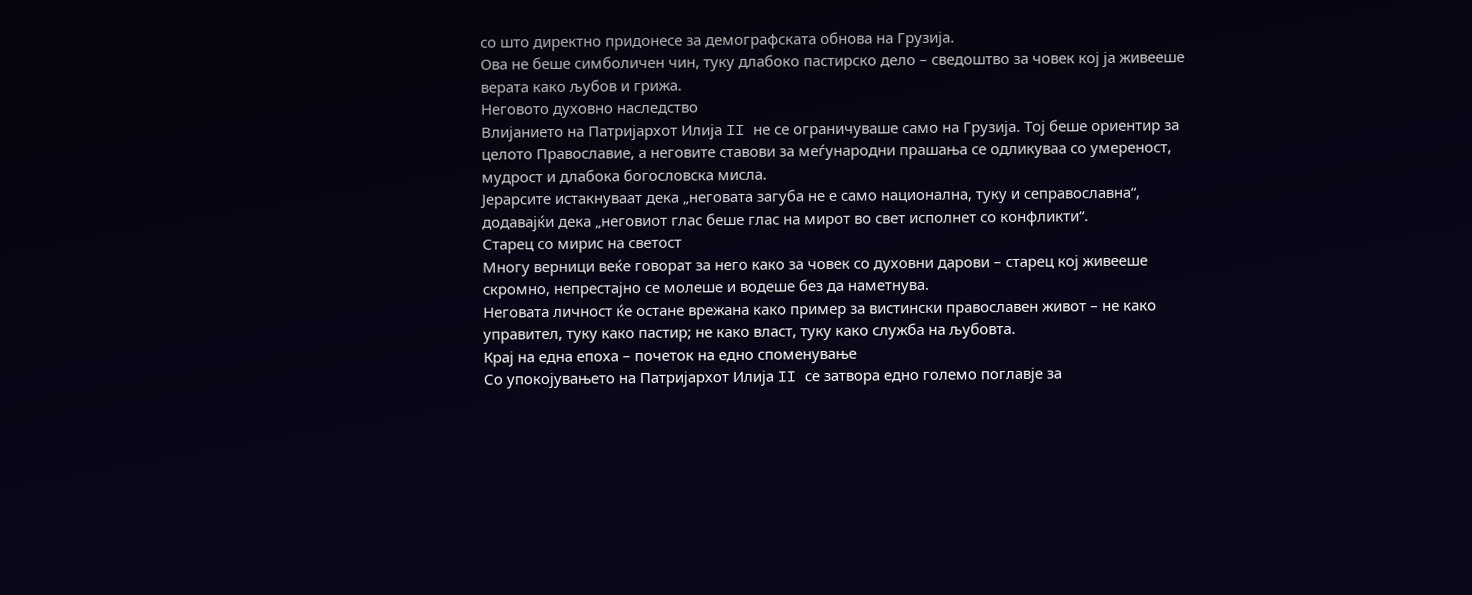со што директно придонесе за демографската обнова на Грузија.
Ова не беше симболичен чин, туку длабоко пастирско дело – сведоштво за човек кој ја живееше верата како љубов и грижа.
Неговото духовно наследство
Влијанието на Патријархот Илија II не се ограничуваше само на Грузија. Тој беше ориентир за целото Православие, а неговите ставови за меѓународни прашања се одликуваа со умереност, мудрост и длабока богословска мисла.
Јерарсите истакнуваат дека „неговата загуба не е само национална, туку и сеправославна“, додавајќи дека „неговиот глас беше глас на мирот во свет исполнет со конфликти“.
Старец со мирис на светост
Многу верници веќе говорат за него како за човек со духовни дарови – старец кој живееше скромно, непрестајно се молеше и водеше без да наметнува.
Неговата личност ќе остане врежана како пример за вистински православен живот – не како управител, туку како пастир; не како власт, туку како служба на љубовта.
Крај на една епоха – почеток на едно споменување
Со упокојувањето на Патријархот Илија II се затвора едно големо поглавје за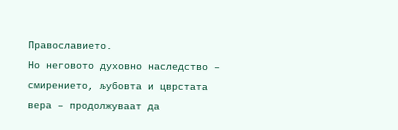Православието.
Но неговото духовно наследство – смирението, љубовта и цврстата вера – продолжуваат да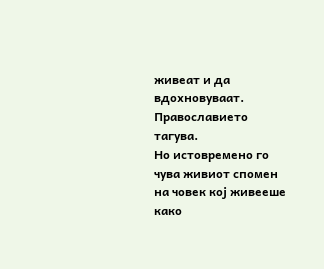живеат и да вдохновуваат.
Православието тагува.
Но истовремено го чува живиот спомен на човек кој живееше како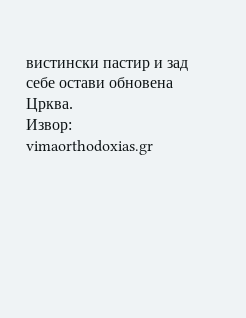вистински пастир и зад себе остави обновена Црква.
Извор: vimaorthodoxias.gr